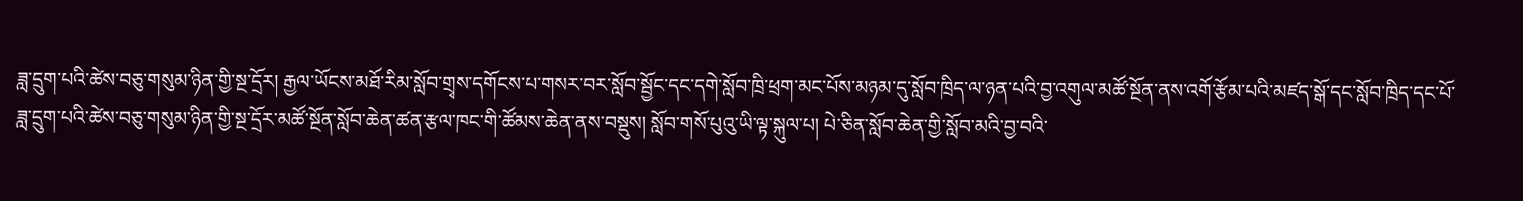ཟླ་དྲུག་པའི་ཚེས་བཅུ་གསུམ་ཉིན་གྱི་སྔ་དྲོར། རྒྱལ་ཡོངས་མཐོ་རིམ་སློབ་གྲྭས་དགོངས་པ་གསར་བར་སློབ་སྦྱོང་དང་དགེ་སློབ་ཁྲི་ཕྲག་མང་པོས་མཉམ་དུ་སློབ་ཁྲིད་ལ་ཉན་པའི་བྱ་འགུལ་མཚོ་སྔོན་ནས་འགོ་རྩོམ་པའི་མཛད་སྒོ་དང་སློབ་ཁྲིད་དང་པོ་ཟླ་དྲུག་པའི་ཚེས་བཅུ་གསུམ་ཉིན་གྱི་སྔ་དྲོར་མཚོ་སྔོན་སློབ་ཆེན་ཚན་རྩལ་ཁང་གི་ཚོམས་ཆེན་ནས་བསྡུས། སློབ་གསོ་པུའུ་ཡི་ལྟ་སྐུལ་པ། པེ་ཅིན་སློབ་ཆེན་གྱི་སློབ་མའི་བྱ་བའི་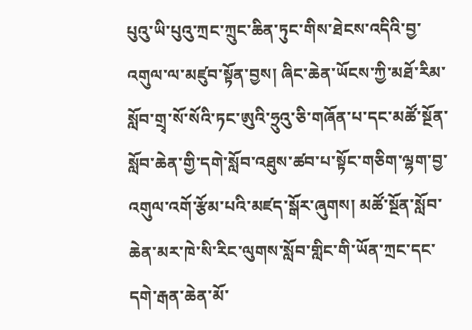པུའུ་ཡི་པུའུ་ཀྲང་ཀྲུང་ཆིན་ཏུང་གིས་ཐེངས་འདིའི་བྱ་འགུལ་ལ་མཛུབ་སྟོན་བྱས། ཞིང་ཆེན་ཡོངས་ཀྱི་མཐོ་རིམ་སློབ་གྲྭ་སོ་སོའི་ཏང་ཨུའི་ཧྲུའུ་ཅི་གཞོན་པ་དང་མཚོ་སྔོན་སློབ་ཆེན་གྱི་དགེ་སློབ་འཐུས་ཚབ་པ་སྟོང་གཅིག་ལྷག་བྱ་འགུལ་འགོ་རྩོམ་པའི་མཛད་སྒོར་ཞུགས། མཚོ་སྔོན་སློབ་ཆེན་མར་ཁེ་སི་རིང་ལུགས་སློབ་གླིང་གི་ཡོན་ཀྲང་དང་དགེ་རྒན་ཆེན་མོ་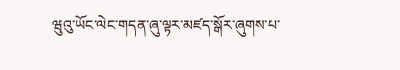ཝུའུ་ཡོང་ལེང་གདན་ཞུ་ལྟར་མཛད་སྒོར་ཞུགས་པ་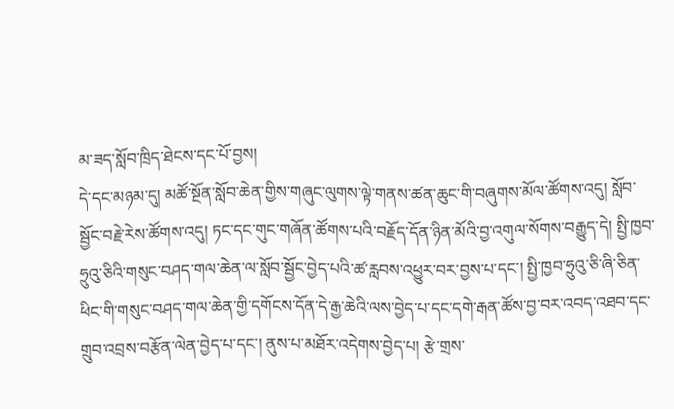མ་ཟད་སློབ་ཁྲིད་ཐེངས་དང་པོ་བྱས།
དེ་དང་མཉམ་དུ། མཚོ་སྔོན་སློབ་ཆེན་གྱིས་གཞུང་ལུགས་ལྟེ་གནས་ཚན་ཆུང་གི་བཞུགས་མོལ་ཚོགས་འདུ། སློབ་སྦྱོང་བརྗེ་རེས་ཚོགས་འདུ། ཏང་དང་གུང་གཞོན་ཚོགས་པའི་བརྗོད་དོན་ཉིན་མོའི་བྱ་འགུལ་སོགས་བརྒྱུད་དེ། སྤྱི་ཁྱབ་ཧྲུའུ་ཅིའི་གསུང་བཤད་གལ་ཆེན་ལ་སློབ་སྦྱོང་བྱེད་པའི་ཚ་རླབས་འཕྱུར་བར་བྱས་པ་དང་། སྤྱི་ཁྱབ་ཧྲུའུ་ཅི་ཞི་ཅིན་ཕིང་གི་གསུང་བཤད་གལ་ཆེན་གྱི་དགོངས་དོན་དེ་རྒྱ་ཆེའི་ལས་བྱེད་པ་དང་དགེ་རྒན་ཚོས་བྱ་བར་འབད་འཐབ་དང་གྲུབ་འབྲས་བརྩོན་ལེན་བྱེད་པ་དང་། ནུས་པ་མཐོར་འདེགས་བྱེད་པ། རྩེ་གྲས་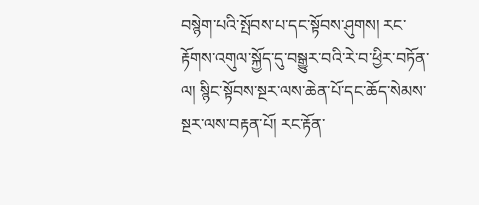བསྙེག་པའི་སྤོབས་པ་དང་སྟོབས་ཤུགས། རང་རྟོགས་འགུལ་སྐྱོད་དུ་བསྒྱུར་བའི་རེ་བ་ཕྱིར་བཏོན་ལ། སྙིང་སྟོབས་སྔར་ལས་ཆེན་པོ་དང་ཆོད་སེམས་སྔར་ལས་བརྟན་པོ། རང་རྟོན་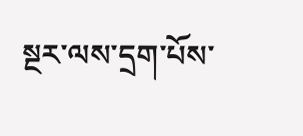སྔར་ལས་དྲག་པོས་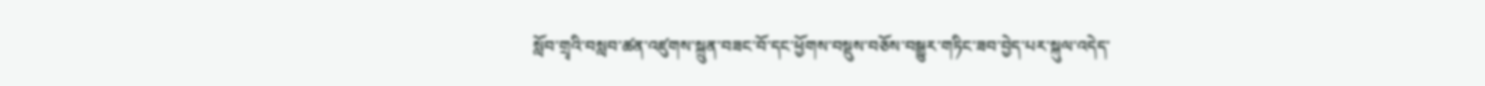སློབ་གྲྭའི་བསླབ་ཚན་འཛུགས་སྐྲུན་བཟང་བོ་དང་ཕྱོགས་བསྡུས་བཅོས་བསྒྱུར་གཏིང་ཟབ་བྱེད་པར་སྐུལ་འདེད་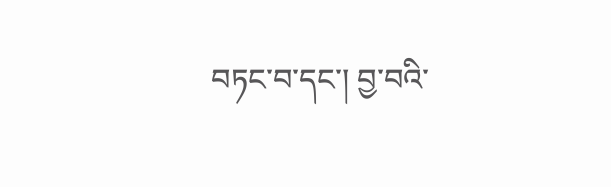བཏང་བ་དང་། བྱ་བའི་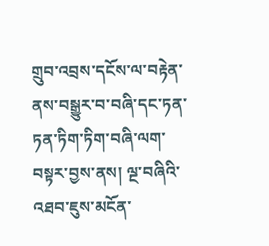གྲུབ་འབྲས་དངོས་ལ་བརྟེན་ནས་བསྒྱུར་བ་བཞི་དང་ཏན་ཏན་ཏིག་ཏིག་བཞི་ལག་བསྟར་བྱས་ནས། ལྔ་བཞིའི་འཐབ་ཇུས་མངོན་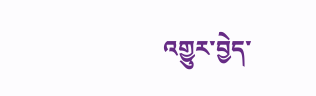འགྱུར་བྱེད་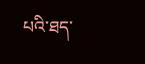པའི་ཐད་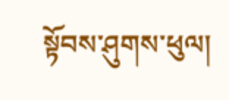སྟོབས་ཤུགས་ཕུལ།